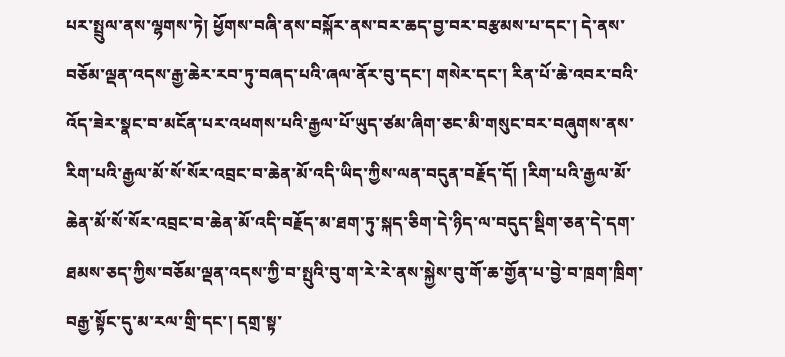པར་སྤྲུལ་ནས་ལྷགས་ཏེ། ཕྱོགས་བཞི་ནས་བསྐོར་ནས་བར་ཆད་བྱ་བར་བརྩམས་པ་དང་། དེ་ནས་བཅོམ་ལྡན་འདས་རྒྱ་ཆེར་རབ་ཏུ་བཞད་པའི་ཞལ་ནོར་བུ་དང་། གསེར་དང་། རིན་པོ་ཆེ་འབར་བའི་འོད་ཟེར་སྣང་བ་མངོན་པར་འཕགས་པའི་རྒྱལ་པོ་ཡུད་ཙམ་ཞིག་ཅང་མི་གསུང་བར་བཞུགས་ནས་རིག་པའི་རྒྱལ་མོ་སོ་སོར་འབྲང་བ་ཆེན་མོ་འདི་ཡིད་ཀྱིས་ལན་བདུན་བརྗོད་དོ། །རིག་པའི་རྒྱལ་མོ་ཆེན་མོ་སོ་སོར་འབྲང་བ་ཆེན་མོ་འདི་བརྗོད་མ་ཐག་ཏུ་སྐད་ཅིག་དེ་ཉིད་ལ་བདུད་སྡིག་ཅན་དེ་དག་ཐམས་ཅད་ཀྱིས་བཅོམ་ལྡན་འདས་ཀྱི་བ་སྤུའི་བུ་ག་རེ་རེ་ནས་སྐྱེས་བུ་གོ་ཆ་གྱོན་པ་བྱེ་བ་ཁྲག་ཁྲིག་བརྒྱ་སྟོང་དུ་མ་རལ་གྲི་དང་། དགྲ་སྟ་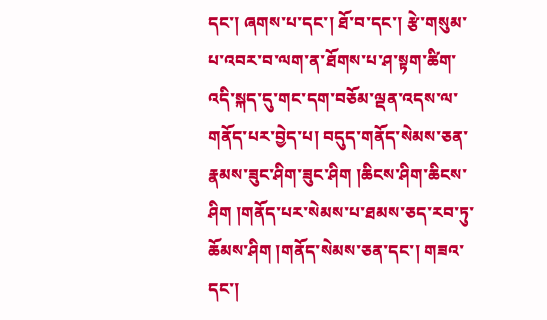དང་། ཞགས་པ་དང་། ཐོ་བ་དང་། རྩེ་གསུམ་པ་འབར་བ་ལག་ན་ཐོགས་པ་ཤ་སྟག་ཚིག་འདི་སྐད་དུ་གང་དག་བཅོམ་ལྡན་འདས་ལ་གནོད་པར་བྱེད་པ། བདུད་གནོད་སེམས་ཅན་རྣམས་ཟུང་ཤིག་ཟུང་ཤིག །ཆིངས་ཤིག་ཆིངས་ཤིག །གནོད་པར་སེམས་པ་ཐམས་ཅད་རབ་ཏུ་ཆོམས་ཤིག །གནོད་སེམས་ཅན་དང་། གཟའ་དང་།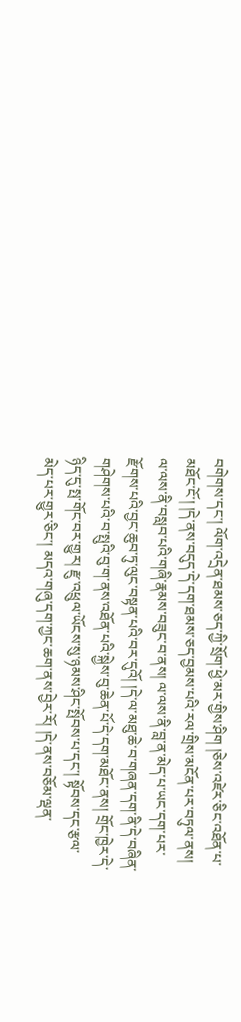བགེགས་དང་། ལོག་འདྲེན་ཐམས་ཅད་ཀྱི་སྲོག་ཕྱེ་མར་གྱིས་ཤིག །ཅེས་འཛེར་ཅིང་འཐོན་པ་མཐོང་ངོ་། །དེ་ནས་བདུད་དེ་དག་ཐམས་ཅད་བྱམས་པའི་རལ་གྲིས་མངོན་པར་བཏུལ་ནས། ལ་ལས་ནི་བསླབ་པའི་གཞི་རྣམས་བཟུང་བ་ནས། ལ་ལས་ནི་བླ་ན་མེད་པ་ཡང་དག་པར་རྫོགས་པའི་བྱང་ཆུབ་ཏུ་ལུང་བསྟན་པའི་བར་དུའོ། །དེ་ལ་མཐུ་ཆེ་བ་གཞན་དག་ནི་དེ་བཞིན་གཤེགས་པའི་བ་སྤུའི་བུ་ག་ནས་འཐོན་པའི་སྐྱེས་བུ་ཆེན་པོ་དེ་དག་མཐོང་ནས། གྲོང་ཁྱེར་དེ་ཉིད་དུ་སྤ་གོང་བར་གྱུར། རྫུ་འཕྲུལ་ཡོངས་སུ་ཉམས་ཤིང་སྤོབས་པ་དང་། སྟོབས་དང་རྩལ་མེད་པར་གྱུར་ཅིང་། མདའ་གཞུ་དག་ཀྱང་ཆག་ནས་བྱེར་རོ། །དེ་ནས་བཅོམ་ལྡན་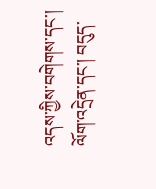འདས་ཀྱིས་བགེགས་དང་། ལོག་འདྲེན་དང་། བདུད་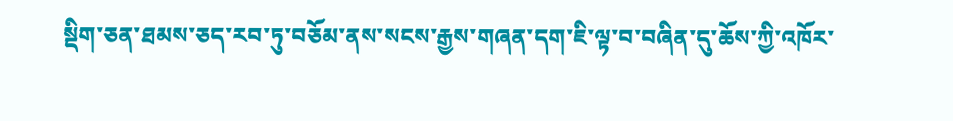སྡིག་ཅན་ཐམས་ཅད་རབ་ཏུ་བཅོམ་ནས་སངས་རྒྱས་གཞན་དག་ཇི་ལྟ་བ་བཞིན་དུ་ཆོས་ཀྱི་འཁོར་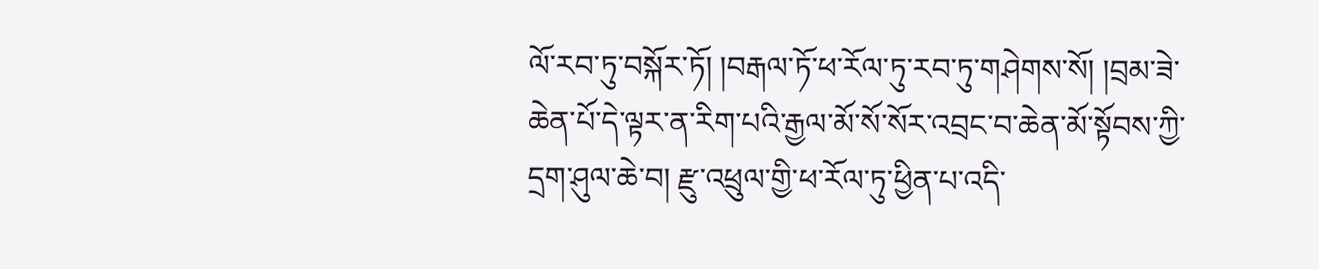ལོ་རབ་ཏུ་བསྐོར་ཏོ། །བརྒལ་ཏོ་ཕ་རོལ་ཏུ་རབ་ཏུ་གཤེགས་སོ། །བྲམ་ཟེ་ཆེན་པོ་དེ་ལྟར་ན་རིག་པའི་རྒྱལ་མོ་སོ་སོར་འབྲང་བ་ཆེན་མོ་སྟོབས་ཀྱི་དྲག་ཤུལ་ཆེ་བ། རྫུ་འཕྲུལ་གྱི་ཕ་རོལ་ཏུ་ཕྱིན་པ་འདི་